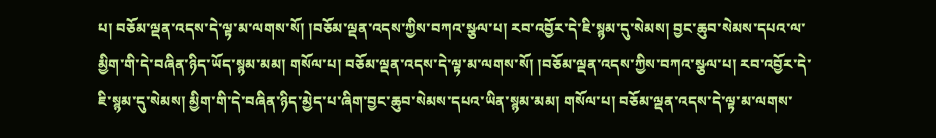པ། བཅོམ་ལྡན་འདས་དེ་ལྟ་མ་ལགས་སོ། །བཅོམ་ལྡན་འདས་ཀྱིས་བཀའ་སྩལ་པ། རབ་འབྱོར་དེ་ཇི་སྙམ་དུ་སེམས། བྱང་ཆུབ་སེམས་དཔའ་ལ་མྱིག་གི་དེ་བཞིན་ཉིད་ཡོད་སྙམ་མམ། གསོལ་པ། བཅོམ་ལྡན་འདས་དེ་ལྟ་མ་ལགས་སོ། །བཅོམ་ལྡན་འདས་ཀྱིས་བཀའ་སྩལ་པ། རབ་འབྱོར་དེ་ཇི་སྙམ་དུ་སེམས། མྱིག་གི་དེ་བཞིན་ཉིད་མྱེད་པ་ཞིག་བྱང་ཆུབ་སེམས་དཔའ་ཡིན་སྙམ་མམ། གསོལ་པ། བཅོམ་ལྡན་འདས་དེ་ལྟ་མ་ལགས་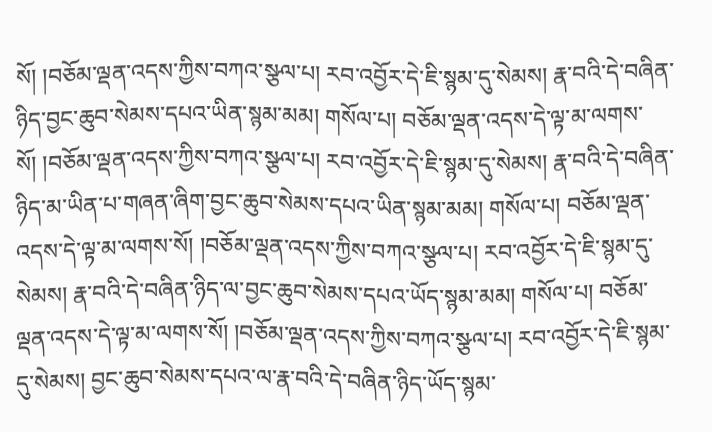སོ། །བཅོམ་ལྡན་འདས་ཀྱིས་བཀའ་སྩལ་པ། རབ་འབྱོར་དེ་ཇི་སྙམ་དུ་སེམས། རྣ་བའི་དེ་བཞིན་ཉིད་བྱང་ཆུབ་སེམས་དཔའ་ཡིན་སྙམ་མམ། གསོལ་པ། བཅོམ་ལྡན་འདས་དེ་ལྟ་མ་ལགས་སོ། །བཅོམ་ལྡན་འདས་ཀྱིས་བཀའ་སྩལ་པ། རབ་འབྱོར་དེ་ཇི་སྙམ་དུ་སེམས། རྣ་བའི་དེ་བཞིན་ཉིད་མ་ཡིན་པ་གཞན་ཞིག་བྱང་ཆུབ་སེམས་དཔའ་ཡིན་སྙམ་མམ། གསོལ་པ། བཅོམ་ལྡན་འདས་དེ་ལྟ་མ་ལགས་སོ། །བཅོམ་ལྡན་འདས་ཀྱིས་བཀའ་སྩལ་པ། རབ་འབྱོར་དེ་ཇི་སྙམ་དུ་སེམས། རྣ་བའི་དེ་བཞིན་ཉིད་ལ་བྱང་ཆུབ་སེམས་དཔའ་ཡོད་སྙམ་མམ། གསོལ་པ། བཅོམ་ལྡན་འདས་དེ་ལྟ་མ་ལགས་སོ། །བཅོམ་ལྡན་འདས་ཀྱིས་བཀའ་སྩལ་པ། རབ་འབྱོར་དེ་ཇི་སྙམ་དུ་སེམས། བྱང་ཆུབ་སེམས་དཔའ་ལ་རྣ་བའི་དེ་བཞིན་ཉིད་ཡོད་སྙམ་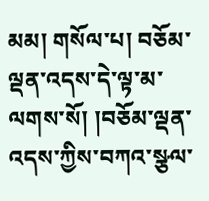མམ། གསོལ་པ། བཅོམ་ལྡན་འདས་དེ་ལྟ་མ་ལགས་སོ། །བཅོམ་ལྡན་འདས་ཀྱིས་བཀའ་སྩལ་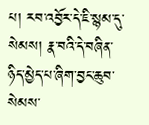པ། རབ་འབྱོར་དེ་ཇི་སྙམ་དུ་སེམས། རྣ་བའི་དེ་བཞིན་ཉིད་མྱེད་པ་ཞིག་བྱང་ཆུབ་སེམས་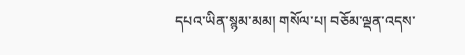དཔའ་ཡིན་སྙམ་མམ། གསོལ་པ། བཅོམ་ལྡན་འདས་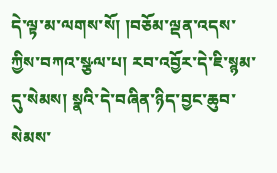དེ་ལྟ་མ་ལགས་སོ། །བཅོམ་ལྡན་འདས་ཀྱིས་བཀའ་སྩལ་པ། རབ་འབྱོར་དེ་ཇི་སྙམ་དུ་སེམས། སྣའི་དེ་བཞིན་ཉིད་བྱང་ཆུབ་སེམས་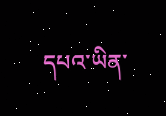དཔའ་ཡིན་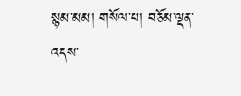སྙམ་མམ། གསོལ་པ། བཅོམ་ལྡན་འདས་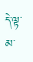དེ་ལྟ་མ་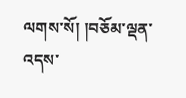ལགས་སོ། །བཅོམ་ལྡན་འདས་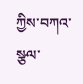ཀྱིས་བཀའ་སྩལ་